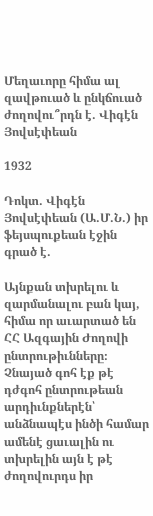Մեղաւորը հիմա ալ զավթուած և ընկճուած ժողովու՞րդն է. Վիգէն Յովսէփեան

1932

Դոկտ. Վիգէն Յովսէփեան (Ա.Մ.Ն.) իր ֆեյսպուքեան էջին գրած է.

Այնքան տխրելու և զարմանալու բան կայ, հիմա որ աւարտած են ՀՀ Ազգային Ժողովի ընտրութիւնները։ Չնայած գոհ էք թէ դժգոհ ընտրութեան արդիւնքներէն՝ անձնապէս ինծի համար ամենէ ցաւալին ու տխրելին այն է թէ ժողովուրդս իր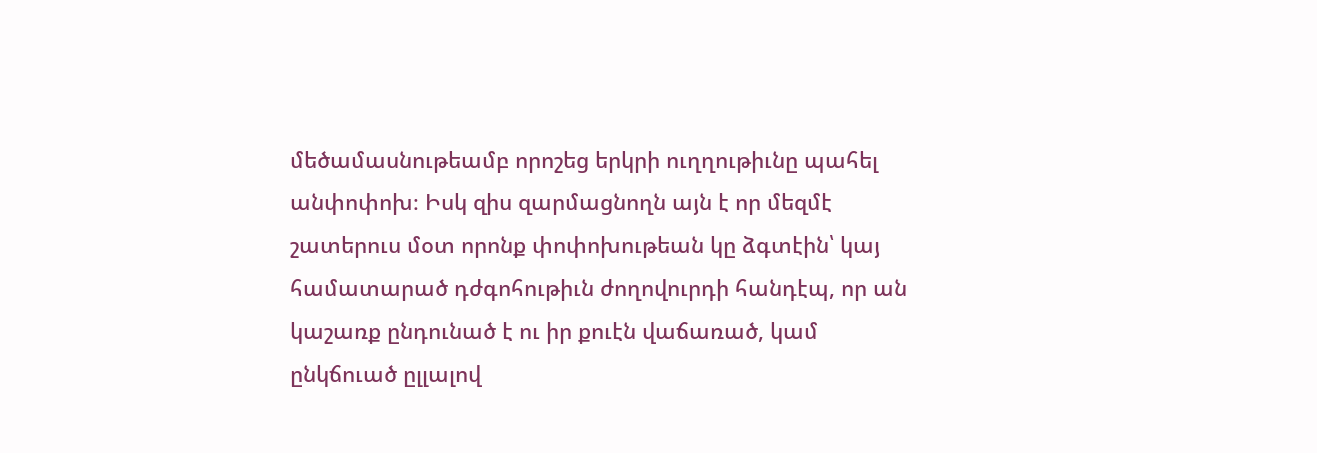մեծամասնութեամբ որոշեց երկրի ուղղութիւնը պահել անփոփոխ։ Իսկ զիս զարմացնողն այն է որ մեզմէ շատերուս մօտ որոնք փոփոխութեան կը ձգտէին՝ կայ համատարած դժգոհութիւն ժողովուրդի հանդէպ, որ ան կաշառք ընդունած է ու իր քուէն վաճառած, կամ ընկճուած ըլլալով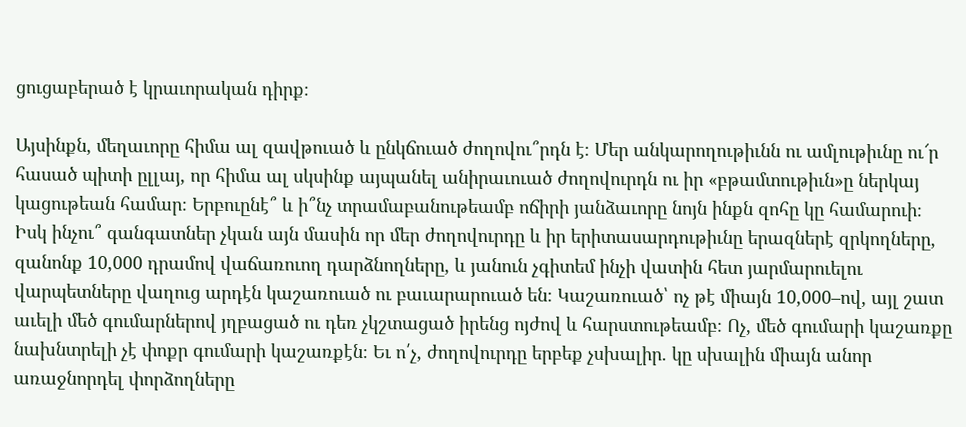ցուցաբերած է կրաւորական դիրք։

Այսինքն, մեղաւորը հիմա ալ զավթուած և ընկճուած ժողովու՞րդն է։ Մեր անկարողութիւնն ու ամլութիւնը ու՜ր հասած պիտի ըլլայ, որ հիմա ալ սկսինք այպանել անիրաւուած ժողովուրդն ու իր «բթամտութիւն»ը ներկայ կացութեան համար։ Երբուընէ՞ և ի՞նչ տրամաբանութեամբ ոճիրի յանձաւորը նոյն ինքն զոհը կը համարուի։ Իսկ ինչու՞ գանգատներ չկան այն մասին որ մեր ժողովուրդը և իր երիտասարդութիւնը երազներէ զրկողները, զանոնք 10,000 դրամով վաճառուող դարձնողները, և յանուն չգիտեմ ինչի վատին հետ յարմարուելու վարպետները վաղուց արդէն կաշառուած ու բաւարարուած են։ Կաշառուած՝ ոչ թէ միայն 10,000–ով, այլ շատ աւելի մեծ գումարներով յղբացած ու դեռ չկշտացած իրենց ոյժով և հարստութեամբ։ Ոչ, մեծ գումարի կաշառքը նախնտրելի չէ փոքր գումարի կաշառքէն։ Եւ ո՛չ, ժողովուրդը երբեք չսխալիր. կը սխալին միայն անոր առաջնորդել փորձողները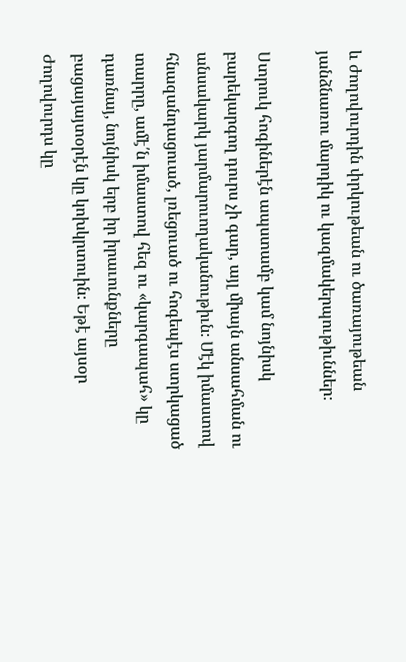և ժողովուրդին փրկութեան ու ծառայութեան յանձնառու մարդիկ ու կազմակերպութիւններ։

Ստրուկ հոգիներէն ապստամբ կամ նոյնիսկ բարեկարգող դուրս չի գար, այլ միայն անսահման ու անսակարկ յարմարուողականութիւն։ Մէկ իմաստով հնազանդացուած, լռեցուած ու հոգեպէս ստրկացած տարրը, ամէ՛ն իմաստով հեզ ու «կարգապահ» կը դառնայ, նոյնիսկ երբ իր իրաւունքները բացայայտօրէն կը կոխկրտուին։ Եթէ այսօր Ժողովուրդս կը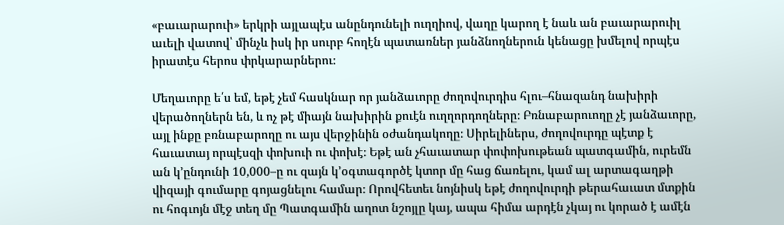«բաւարարուի» երկրի այլապէս անընդունելի ուղղիով, վաղը կարող է նաև ան բաւարարուիլ աւելի վատով՝ մինչև իսկ իր սուրբ հողէն պատառներ յանձնողներուն կենացը խմելով որպէս իրատէս հերոս փրկարարներու։

Մեղաւորը ե՛ս եմ, եթէ չեմ հասկնար որ յանձաւորը ժողովուրդիս հլու–հնազանդ նախիրի վերածողներն են, և ոչ թէ միայն նախիրին քուէն ուղղորդողները։ Բռնաբարուողը չէ յանձաւորը, այլ ինքը բռնաբարողը ու այս վերջինին օժանդակողը։ Սիրելիներս, ժողովուրդը պէտք է հաւատայ որպէսզի փոխուի ու փոխէ։ Եթէ ան չհաւատար փոփոխութեան պատգամին, ուրեմն ան կ’ընդունի 10,000–ը ու զայն կ’օգտագործէ կտոր մը հաց ճառելու, կամ ալ արտագաղթի վիզայի գումարը գոյացնելու համար։ Որովհետեւ նոյնիսկ եթէ ժողովուրդի թերահաւատ մտքին ու հոգւոյն մէջ տեղ մը Պատգամին աղոտ նշոյլը կայ, ապա հիմա արդէն չկայ ու կորած է ամէն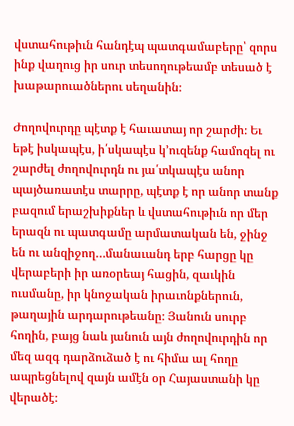վստահութիւն հանդէպ պատգամաբերը՝ զորս ինք վաղուց իր սուր տեսողութեամբ տեսած է խաթարուածներու սեղանին։

Ժողովուրդը պէտք է հաւատայ որ շարժի։ Եւ եթէ իսկապէս, ի՛սկապէս կ’ուզենք համոզել ու շարժել ժողովուրդն ու յա՛տկապէս անոր պայծառատէս տարրը, պէտք է որ անոր տանք բազում երաշխիքներ և վստահութիւն որ մեր երազն ու պատգամը արմատական են, ջինջ են ու անզիջող…մանաւանդ երբ հարցը կը վերաբերի իր առօրեայ հացին, զաւկին ուսմանը, իր կնոջական իրաւոնքներուն, թաղային արդարութեանը։ Յանուն սուրբ հողին, բայց նաև յանուն այն ժողովուրդին որ մեզ ազգ դարձուձած է ու հիմա ալ հողը ապրեցնելով զայն ամէն օր Հայաստանի կը վերածէ։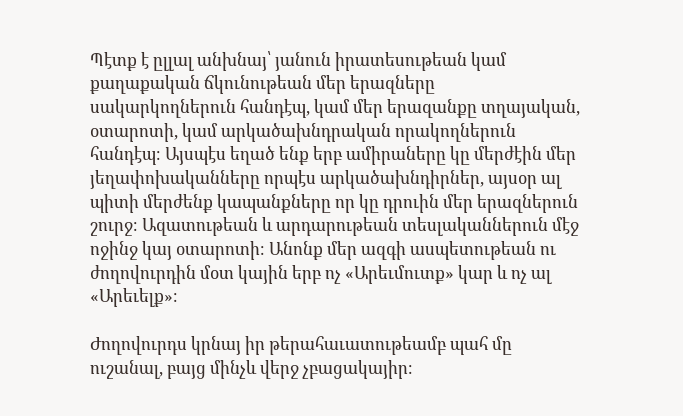Պէտք է ըլլալ անխնայ՝ յանուն իրատեսութեան կամ քաղաքական ճկունութեան մեր երազները սակարկողներուն հանդէպ, կամ մեր երազանքը տղայական, օտարոտի, կամ արկածախնդրական որակողներուն հանդէպ։ Այսպէս եղած ենք երբ ամիրաները կը մերժէին մեր յեղափոխականները որպէս արկածախնդիրներ, այսօր ալ պիտի մերժենք կապանքները որ կը դրուին մեր երազներուն շուրջ։ Ազատութեան և արդարութեան տեսլականներուն մէջ ոջինջ կայ օտարոտի։ Անոնք մեր ազգի ասպետութեան ու ժողովուրդին մօտ կային երբ ոչ «Արեւմուտք» կար և ոչ ալ «Արեւելք»։

Ժողովուրդս կրնայ իր թերահաւատութեամբ պահ մը ուշանալ, բայց մինչև վերջ չբացակայիր։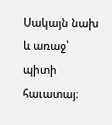Սակայն նախ և առաջ՝ պիտի հաւատայ։